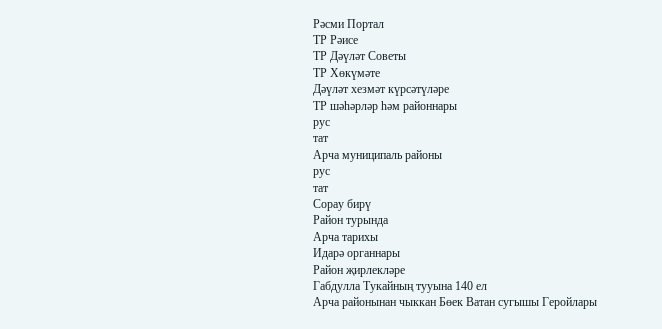Рәсми Портал
ТР Рәисе
ТР Дәүләт Советы
ТР Хөкүмәте
Дәүләт хезмәт күрсәтүләре
ТР шәһәрләр һәм районнары
рус
тат
Арча муниципаль районы
рус
тат
Сорау бирү
Район турында
Арча тарихы
Идарә органнары
Район җирлекләре
Габдулла Тукайның тууына 140 ел
Арча районынан чыккан Бөек Ватан сугышы Геройлары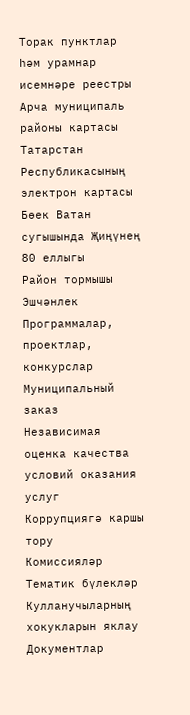Торак пунктлар һәм урамнар исемнәре реестры
Арча муниципаль районы картасы
Татарстан Республикасының электрон картасы
Бөек Ватан сугышында Җиңүнең 80 еллыгы
Район тормышы
Эшчәнлек
Программалар, проектлар, конкурслар
Муниципальный заказ
Независимая оценка качества условий оказания услуг
Коррупциягә каршы тору
Комиссияләр
Тематик бүлекләр
Кулланучыларның хокукларын яклау
Документлар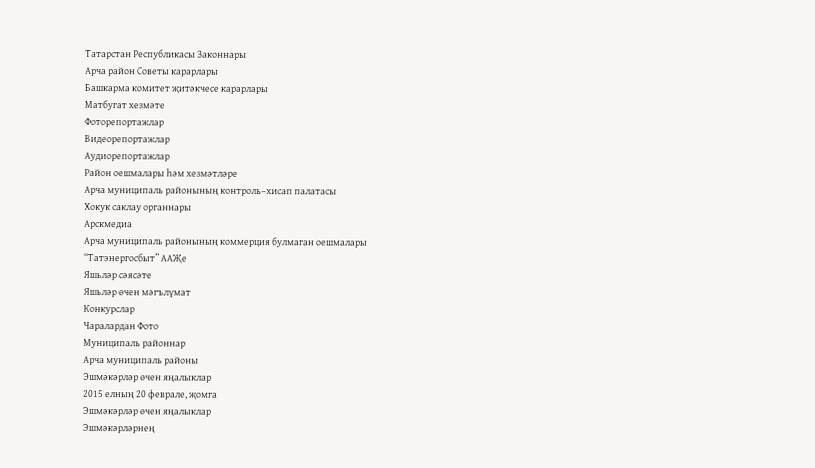Татарстан Республикасы Законнары
Арча район Советы карарлары
Башкарма комитет җитәкчесе карарлары
Матбугат хезмәте
Фоторепортажлар
Видеорепортажлар
Аудиорепортажлар
Район оешмалары һәм хезмәтләре
Арча муниципаль районының контроль–хисап палатасы
Хокук саклау органнары
Арскмедиа
Арча муниципаль районының коммерция булмаган оешмалары
“Татэнергосбыт” ААҖе
Яшьләр сәясәте
Яшьләр өчен мәгълүмат
Конкурслар
Чаралардан Фото
Муниципаль районнар
Арча муниципаль районы
Эшмәкәрләр өчен яңалыклар
2015 елның 20 феврале, җомга
Эшмәкәрләр өчен яңалыклар
Эшмәкәрләрнең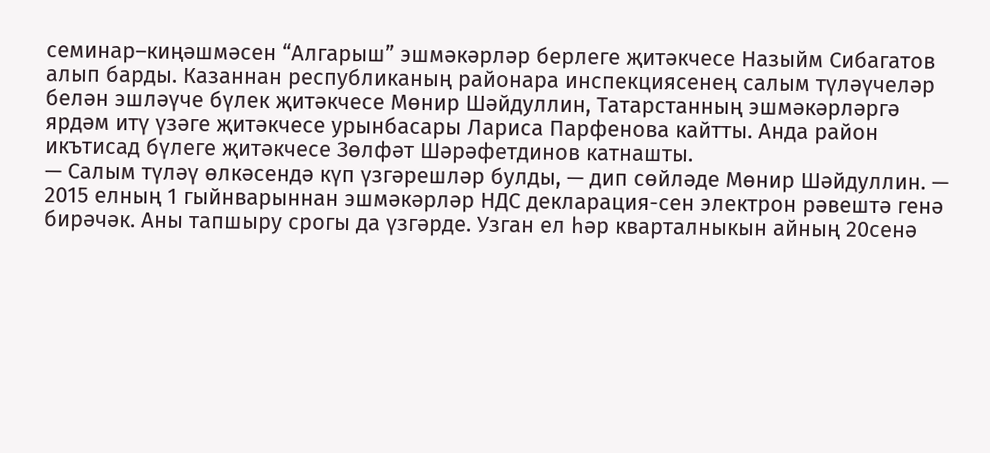семинар–киңәшмәсен “Алгарыш” эшмәкәрләр берлеге җитәкчесе Назыйм Сибагатов алып барды. Казаннан республиканың районара инспекциясенең салым түләүчеләр белән эшләүче бүлек җитәкчесе Мөнир Шәйдуллин, Татарстанның эшмәкәрләргә ярдәм итү үзәге җитәкчесе урынбасары Лариса Парфенова кайтты. Анда район икътисад бүлеге җитәкчесе Зөлфәт Шәрәфетдинов катнашты.
— Салым түләү өлкәсендә күп үзгәрешләр булды, — дип сөйләде Мөнир Шәйдуллин. — 2015 елның 1 гыйнварыннан эшмәкәрләр НДС декларация-сен электрон рәвештә генә бирәчәк. Аны тапшыру срогы да үзгәрде. Узган ел һәр кварталныкын айның 20сенә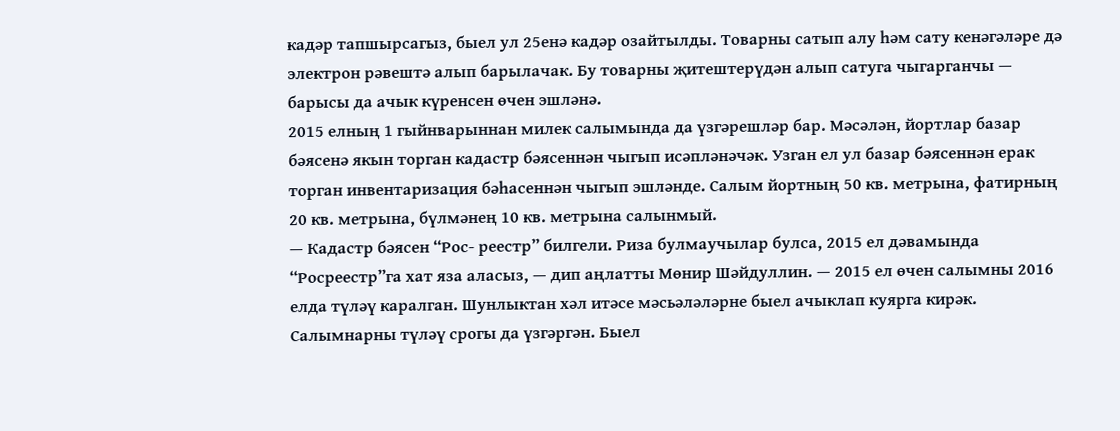кадәр тапшырсагыз, быел ул 25енә кадәр озайтылды. Товарны сатып алу һәм сату кенәгәләре дә электрон рәвештә алып барылачак. Бу товарны җитештерүдән алып сатуга чыгарганчы — барысы да ачык күренсен өчен эшләнә.
2015 елның 1 гыйнварыннан милек салымында да үзгәрешләр бар. Мәсәлән, йортлар базар бәясенә якын торган кадастр бәясеннән чыгып исәпләнәчәк. Узган ел ул базар бәясеннән ерак торган инвентаризация бәһасеннән чыгып эшләнде. Салым йортның 50 кв. метрына, фатирның 20 кв. метрына, бүлмәнең 10 кв. метрына салынмый.
— Кадастр бәясен “Рос- реестр” билгели. Риза булмаучылар булса, 2015 ел дәвамында “Росреестр”га хат яза аласыз, — дип аңлатты Мөнир Шәйдуллин. — 2015 ел өчен салымны 2016 елда түләү каралган. Шунлыктан хәл итәсе мәсьәләләрне быел ачыклап куярга кирәк.
Салымнарны түләү срогы да үзгәргән. Быел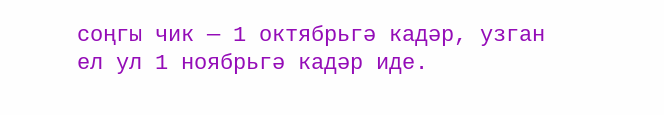соңгы чик — 1 октябрьгә кадәр, узган ел ул 1 ноябрьгә кадәр иде.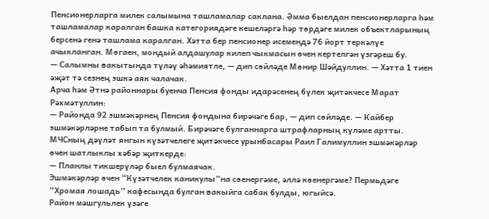Пенсионерларга милек салымына ташламалар саклана. Әмма быелдан пенсионерларга һәм ташламалар каралган башка категориядәге кешеләргә һәр төрдәге милек объектларының берсенә генә ташлама каралган. Хәтта бер пенсионер исемендә 76 йорт теркәлүе ачыкланган. Мөгаен, мондый алдашулар килеп чыкмасын өчен кертелгән үзгәреш бу.
— Салымны вакытында түләү әһәмиятле, — дип сөйләде Мөнир Шәйдуллин. — Хәтта 1 тиен әҗәт тә сезнең эшкә аяк чалачак.
Арча һәм Әтнә районнары буенча Пенсия фонды идарәсенең бүлек җитәкчесе Марат Рәхмәтуллин:
— Районда 92 эшмәкәрнең Пенсия фондына бирәчәге бар, — дип сөйләде. — Кайбер эшмәкәрләрне табып та булмый. Бирәчәге булганнарга штрафларның күләме артты.
МЧСның дәүләт янгын күзәтчелеге җитәкчесе урынбасары Раил Галимуллин эшмәкәрләр өчен шатлыклы хәбәр җиткерде:
— Планлы тикшерүләр быел булмаячак.
Эшмәкәрләр өчен “Күзәтчелек каникулы”на сөенергәме, әллә көенергәме? Пермьдәге “Хромая лошадь” кафесында булган вакыйга сабак булды, югыйсә.
Район мәшгульлек үзәге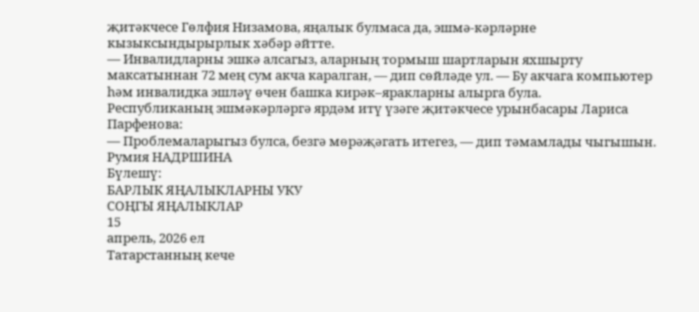җитәкчесе Гөлфия Низамова, яңалык булмаса да, эшмә-кәрләрне кызыксындырырлык хәбәр әйтте.
— Инвалидларны эшкә алсагыз, аларның тормыш шартларын яхшырту максатыннан 72 мең сум акча каралган, — дип сөйләде ул. — Бу акчага компьютер һәм инвалидка эшләү өчен башка кирәк–яракларны алырга була.
Республиканың эшмәкәрләргә ярдәм итү үзәге җитәкчесе урынбасары Лариса Парфенова:
— Проблемаларыгыз булса, безгә мөрәҗәгать итегез, — дип тәмамлады чыгышын.
Румия НАДРШИНА
Бүлешү:
БАРЛЫК ЯҢАЛЫКЛАРНЫ УКУ
СОҢГЫ ЯҢАЛЫКЛАР
15
апрель, 2026 ел
Татарстанның кече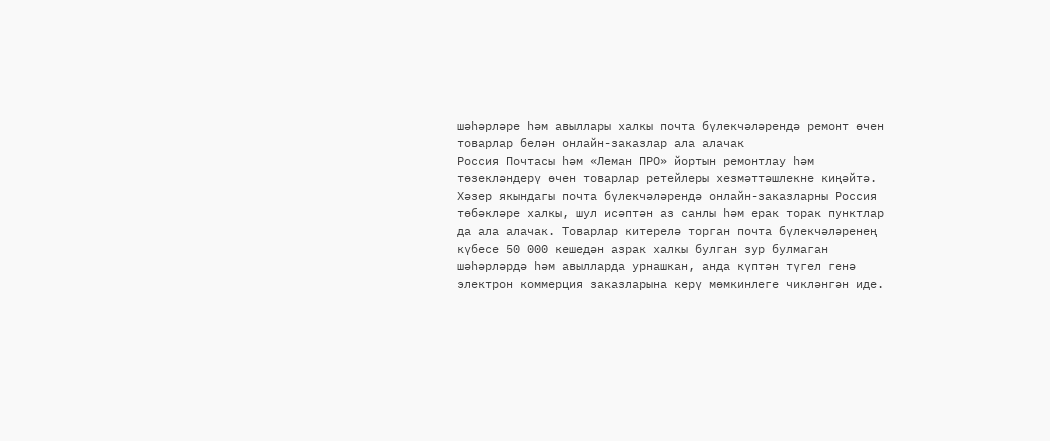шәһәрләре һәм авыллары халкы почта бүлекчәләрендә ремонт өчен товарлар белән онлайн-заказлар ала алачак
Россия Почтасы һәм «Леман ПРО» йортын ремонтлау һәм төзекләндерү өчен товарлар ретейлеры хезмәттәшлекне киңәйтә. Хәзер якындагы почта бүлекчәләрендә онлайн-заказларны Россия төбәкләре халкы, шул исәптән аз санлы һәм ерак торак пунктлар да ала алачак. Товарлар китерелә торган почта бүлекчәләренең күбесе 50 000 кешедән азрак халкы булган зур булмаган шәһәрләрдә һәм авылларда урнашкан, анда күптән түгел генә электрон коммерция заказларына керү мөмкинлеге чикләнгән иде.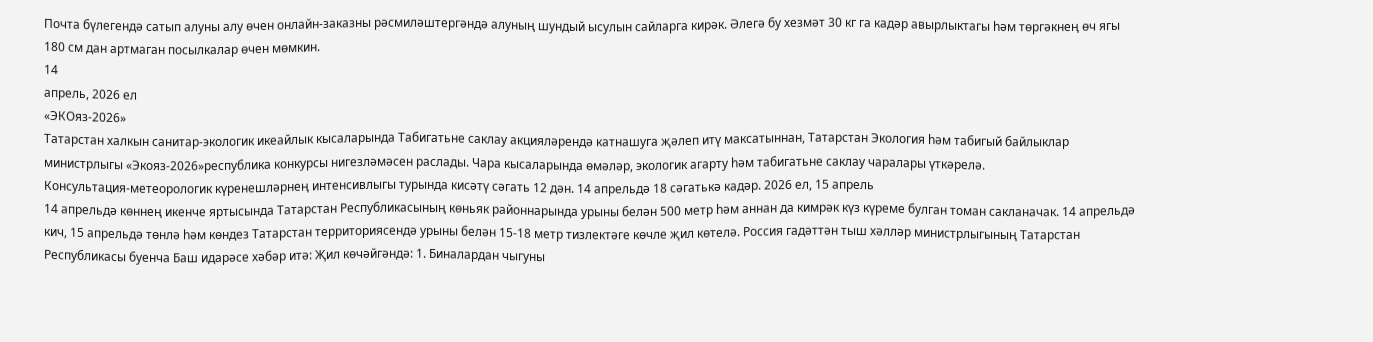Почта бүлегендә сатып алуны алу өчен онлайн-заказны рәсмиләштергәндә алуның шундый ысулын сайларга кирәк. Әлегә бу хезмәт 30 кг га кадәр авырлыктагы һәм төргәкнең өч ягы 180 см дан артмаган посылкалар өчен мөмкин.
14
апрель, 2026 ел
«ЭКОяз-2026»
Татарстан халкын санитар-экологик икеайлык кысаларында Табигатьне саклау акцияләрендә катнашуга җәлеп итү максатыннан, Татарстан Экология һәм табигый байлыклар министрлыгы «Экояз-2026»республика конкурсы нигезләмәсен раслады. Чара кысаларында өмәләр, экологик агарту һәм табигатьне саклау чаралары үткәрелә.
Консультация-метеорологик күренешләрнең интенсивлыгы турында кисәтү сәгать 12 дән. 14 апрельдә 18 сәгатькә кадәр. 2026 ел, 15 апрель
14 апрельдә көннең икенче яртысында Татарстан Республикасының көньяк районнарында урыны белән 500 метр һәм аннан да кимрәк күз күреме булган томан сакланачак. 14 апрельдә кич, 15 апрельдә төнлә һәм көндез Татарстан территориясендә урыны белән 15-18 метр тизлектәге көчле җил көтелә. Россия гадәттән тыш хәлләр министрлыгының Татарстан Республикасы буенча Баш идарәсе хәбәр итә: Җил көчәйгәндә: 1. Биналардан чыгуны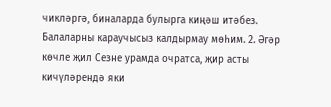чикләргә, биналарда булырга киңәш итәбез. Балаларны караучысыз калдырмау мөһим. 2. Әгәр көчле җил Сезне урамда очратса, җир асты кичүләрендә яки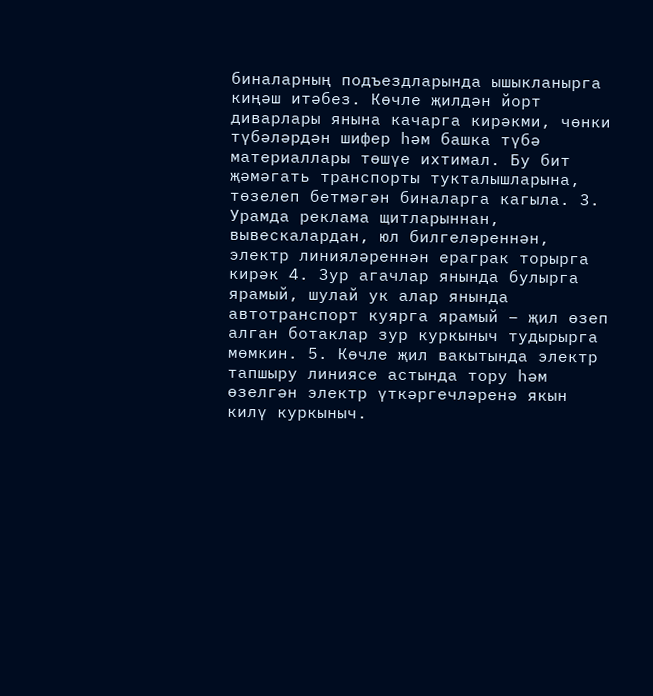биналарның подъездларында ышыкланырга киңәш итәбез. Көчле җилдән йорт диварлары янына качарга кирәкми, чөнки түбәләрдән шифер һәм башка түбә материаллары төшүе ихтимал. Бу бит җәмәгать транспорты тукталышларына, төзелеп бетмәгән биналарга кагыла. 3. Урамда реклама щитларыннан, вывескалардан, юл билгеләреннән, электр линияләреннән ераграк торырга кирәк 4. Зур агачлар янында булырга ярамый, шулай ук алар янында автотранспорт куярга ярамый – җил өзеп алган ботаклар зур куркыныч тудырырга мөмкин. 5. Көчле җил вакытында электр тапшыру линиясе астында тору һәм өзелгән электр үткәргечләренә якын килү куркыныч.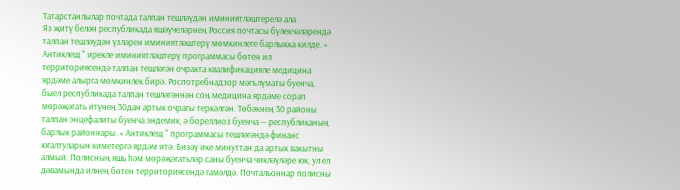Татарстанлылар почтада талпан тешләүдән иминиятләштерелә ала
Яз җитү белән республикада яшәүчеләрнең Россия почтасы бүлекчәләрендә талпан тешләүдән үзләрен иминиятләштерү мөмкинлеге барлыкка килде. » Антиклещ " ирекле иминиятләштерү программасы бөтен ил территориясендә талпан тешләгән очракта квалификацияле медицина ярдәме алырга мөмкинлек бирә. Роспотребнадзор мәгълүматы буенча, быел республикада талпан тешләгәннән соң медицина ярдәме сорап мөрәҗәгать итүнең 30дан артык очрагы теркәлгән. Төбәкнең 30 районы талпан энцефалиты буенча эндемик, ә бореллиоз буенча — республиканың барлык районнары. » Антиклещ " программасы тешләгәндә финанс югалтуларын киметергә ярдәм итә. Бизәү ике минуттан да артык вакытны алмый. Полисның яшь һәм мөрәҗәгатьләр саны буенча чикләүләре юк, ул ел дәвамында илнең бөтен территориясендә гамәлдә. Почтальоннар полисны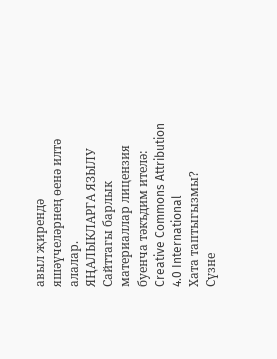авыл җирендә яшәүчеләрнең өенә илтә алалар.
ЯҢАЛЫКЛАРГА ЯЗЫЛУ
Сайттагы барлык материаллар лицензия буенча тәкъдим ителә:
Creative Commons Attribution 4.0 International
Хата таптыгызмы?
Сүзне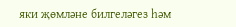яки җөмләне билгеләгез һәм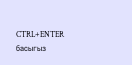CTRL+ENTER басыгыз